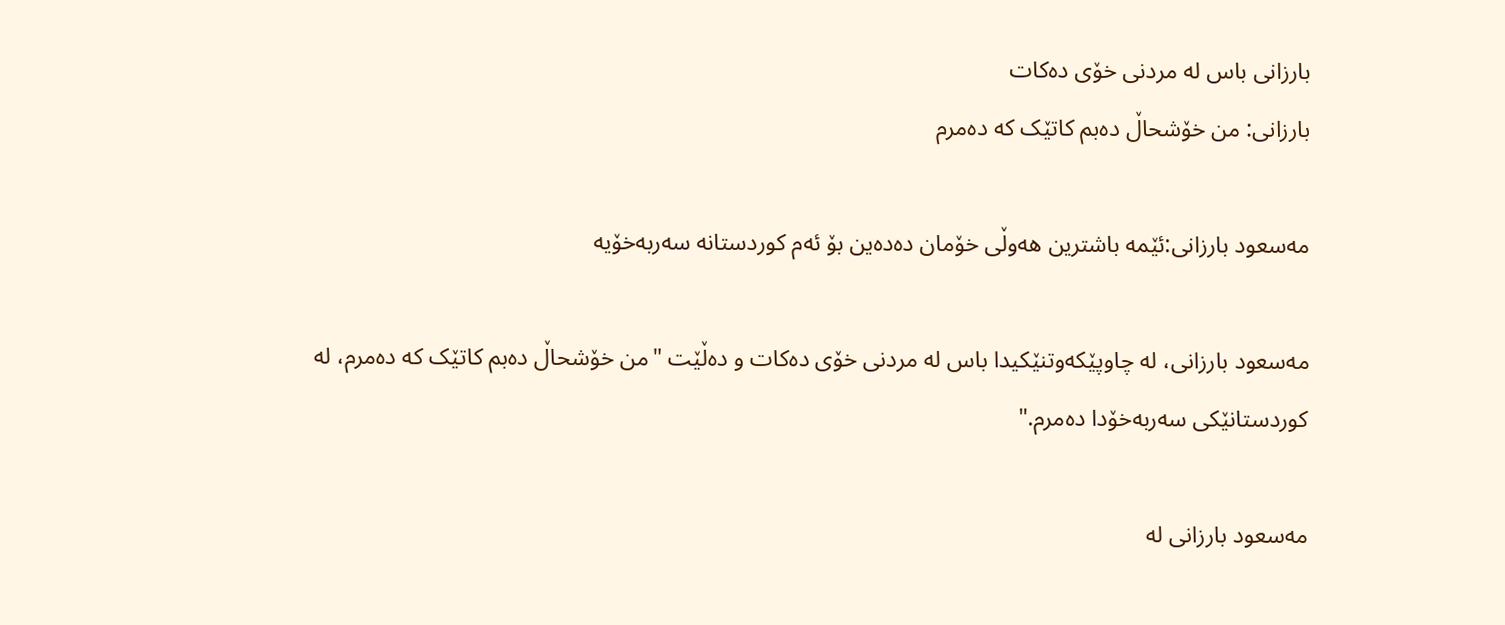بارزانی باس لە مردنی خۆی دەکات
بارزانی: من خۆشحاڵ دەبم کاتێک کە دەمرم

مەسعود بارزانی:ئێمە باشترین هەوڵی خۆمان دەدەین بۆ ئەم کوردستانە سەربەخۆیە

مەسعود بارزانی، لە چاوپێکەوتنێکیدا باس لە مردنی خۆی دەکات و دەڵێت "من خۆشحاڵ دەبم کاتێک کە دەمرم، لە کوردستانێکی سەربەخۆدا دەمرم."

مەسعود بارزانی لە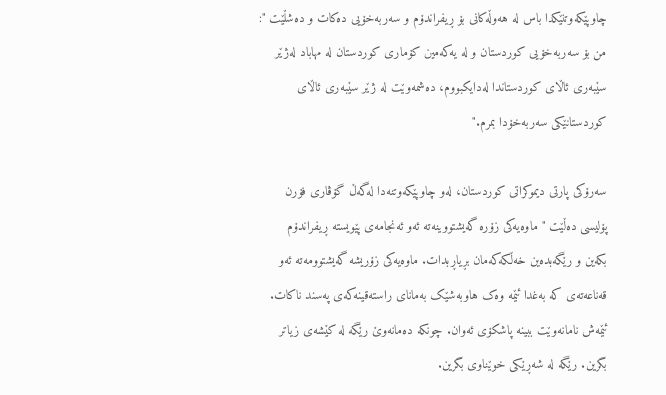چاوپێکەوتنێکدا باس لە هەوڵەکانی بۆ ڕیفراندۆم و سەربەخۆیی دەکات و دەشڵێت ": من بۆ سەربەخۆیی کوردستان و لە یەکەمین کۆماری کوردستان لە مهاباد لەژێر سێبەری ئاڵای کوردستاندا لەدایکبووم، دەشمەوێت لە ژێر سێبەری ئاڵای کوردستانێکی سەربەخۆدا بمرم."

سەرۆکی پارتی دیموکراتی کوردستان، لەو چاوپێکەوتنەدا لەگەڵ گۆڤاری فۆرن پۆلیسی دەڵێت " ماوەیەکی زۆرە گەیشتووینەتە ئەو ئەنجامەی پێویستە ڕیفراندۆم بکەین و رێگەبدەین خەڵکەکەمان بڕیاڕبدات. ماوەیەکی زۆریشە گەیشتوومەتە ئەو قەناعەتەی کە بەغدا ئێمە وەک هاوبەشێک بەمانای راستەقینەکەی پەسند ناکات. ئێمەش نامانەوێت ببینە پاشکۆی ئەوان. چونکە دەمانەوێ رێگە لە کێشەی زیاتر بگرین. رێگە لە شەڕێکی خوێناوی بگرین.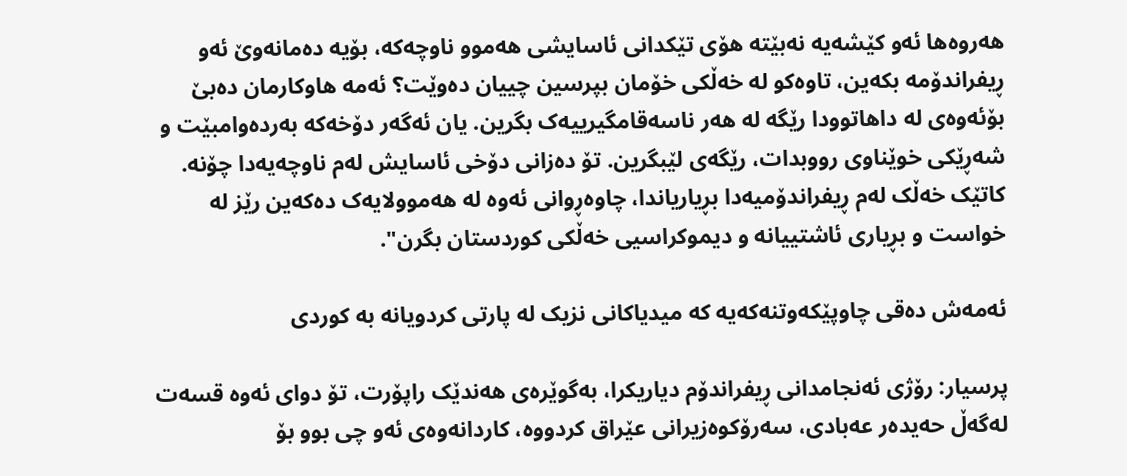هەروەها ئەو کێشەیە نەبێتە هۆی تێکدانی ئاسایشی هەموو ناوچەکە، بۆیە دەمانەوێ ئەو ڕیفراندۆمە بکەین، تاوەکو لە خەڵکی خۆمان بپرسین چییان دەوێت؟ ئەمە هاوکارمان دەبێ بۆئەوەی لە داهاتوودا رێگە لە هەر ناسەقامگیرییەک بگرین. یان ئەگەر دۆخەکە بەردەوامبێت و شەڕێکی خوێناوی رووبدات، رێگەی لێبگرین. تۆ دەزانی دۆخی ئاسایش لەم ناوچەیەدا چۆنە. کاتێک خەڵک لەم ڕیفراندۆمیەدا بڕیاریاندا، چاوەڕوانی ئەوە لە هەموولایەک دەکەین رێز لە خواست و بڕیاری ئاشتییانە و دیموکراسیی خەڵکی کوردستان بگرن".

ئەمەش دەقی چاوپێکەوتنەکەیە کە میدیاکانی نزیک لە پارتی کردویانە بە کوردی

پرسیار: رۆژی ئەنجامدانی ڕیفراندۆم دیاریکرا، بەگوێرەی هەندێک راپۆرت، تۆ دوای ئەوە قسەت لەگەڵ حەیدەر عەبادی، سەرۆکوەزیرانی عێراق کردووە، کاردانەوەی ئەو چی بوو بۆ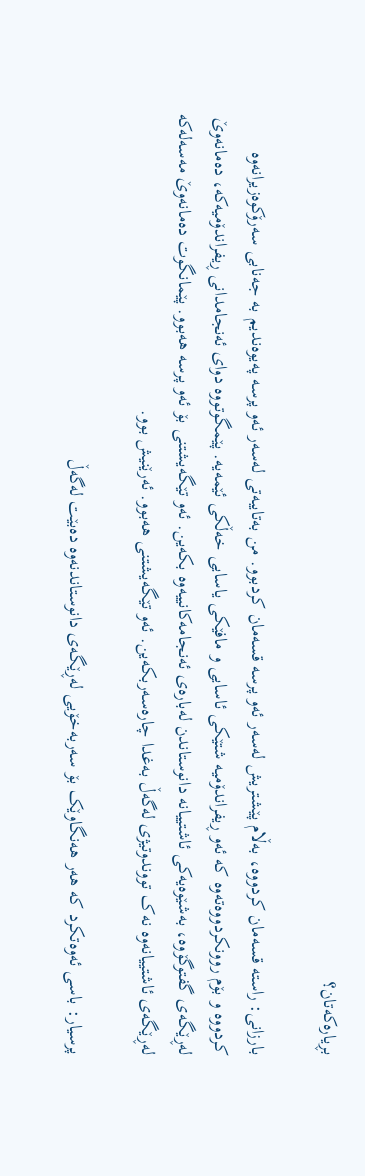بڕیارەکەتان؟

بارزانی: راستە قسەمان کردووە، بەڵام پێشتریش لەسەر ئەو پرسە قسەمان کردبوو. من بەتایبەتی لەسەر ئەو پرسە پەیوەندیم بە جەنابی سەرۆکوەزیرانەوە کردووە و بۆم روونکردووەتەوە کە ئەو ڕیفراندۆمیە شتێکی ئاسایی و مافێکی یاسایی خەڵکی ئێمەیە. پێمگوتووە دوای ئەنجامدانی ڕیفراندۆمیەکە، دەمانەوێ لەڕێگەی گفتوگۆوە، بەشێوەیەکی ئاشتییانە دانوستاندن لەبارەی ئەنجامەکانییەوە بکەین. ئەو تێگەیشتنی بۆ ئەو پرسە هەبوو. پێمانگوت دەمانەوێ مەسەلەکە لەڕێگەی ئاشتییانەوە نەک تووندوتیژی لەگەڵ بەغدا چارەسەربکەین. ئەو تێگەیشتنی هەبوو. ئەرێنیش بوو.

پرسیار: باسی ئەوەتکرد کە هەر هەنگاوێک بۆ سەربەخۆیی لەڕێگەی دانوستاندنەوە دەبێت لەگەڵ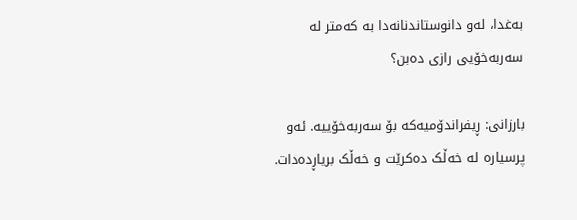بەغدا، لەو دانوستاندنانەدا بە کەمتر لە سەربەخۆیی رازی دەبن؟

بارزانی: ڕیفراندۆمیەکە بۆ سەربەخۆییە. ئەو پرسیارە لە خەڵک دەکرێت و خەڵک بریاڕدەدات.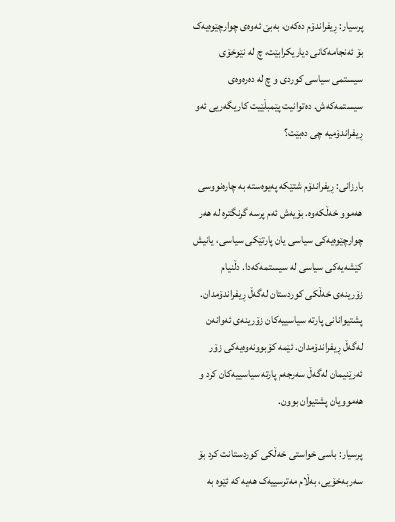پرسیار: ڕیفراندۆم دەکەن، بەبێ ئەوەی چوارچێوەیەک بۆ ئەنجامەکانی دیاریکرابێت، چ لە نێوخۆی سیستمی سیاسی کوردی و چ لە دەرەوەی سیستمەکەش. دەتوانیت پێمبڵێیت کاریگەریی ئەو ڕیفراندۆمیە چی دەبێت؟

بارزانی: ڕیفراندۆم شتێکە پەیوەستە بە چارەنووسی هەموو خەڵکەوە. بۆیەش ئەم پرسە گرنگترە لە هەر چوارچێوەیەکی سیاسی یان پارتێکی سیاسی، یانیش کێشەیەکی سیاسی لە سیستمەکەدا. دڵنیام زۆرینەی خەڵکی کوردستان لەگەڵ ڕیفراندۆمدان. پشتیوانانی پارتە سیاسییەکان زۆرینەی ئەوانەن لەگەڵ ڕیفراندۆمدان. ئێمە کۆبوونەوەیەکی زۆر ئەرێنیمان لەگەڵ سەرجەم پارتە سیاسییەکان کرد و هەموویان پشتیوان بوون.

پرسیار: باسی خواستی خەڵکی کوردستانت کرد بۆ سەربەخۆیی، بەڵام مەترسییەک هەیە کە ئێوە بە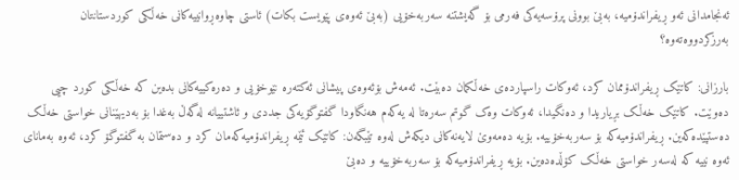ئەنجامدانی ئەو ڕیفراندۆمیە، بەبێ بوونی پرۆسەیەکی فەرمی بۆ گەیشتنە سەربەخۆیی (بەبێ ئەوەی پێویست بکات) ئاستی چاوەڕوانییەکانی خەڵکی کوردستانتان بەرزکردووەتەوە؟

بارزانی: کاتێک ڕیفراندۆممان کرد، ئەوکات راسپاردەی خەڵکمان دەبێت. ئەمەش بۆئەوەی پیشانی ئەکتەرە نێوخۆیی و دەرەکییەکانی بدەین کە خەڵکی کورد چیی دەوێت. کاتێک خەڵک بڕیاریدا و دەنگیدا، ئەوکات وەک گوتم سەرەتا لە یەکەم هەنگاودا گفتوگۆیەکی جددی و ئاشتییانە لەگەڵ بە‌غدا بۆ بەدیهێنانی خواستی خەڵک دەستپێدەکەین. ڕیفراندۆمیەکە بۆ سەربەخۆییە. بۆیە دەمەوێ لایەنەکانی دیکەش لەوە تێبگەن: کاتێک ئێمە ڕیفراندۆمیەکەمان کرد و دەستمان بە گفتوگۆ کرد، ئەوە بەمانای ئەوە نییە کە لەسەر خواستی خەڵک کۆڵدەدەین. بۆیە ڕیفراندۆمیەکە بۆ سەربەخۆییە و دەبێ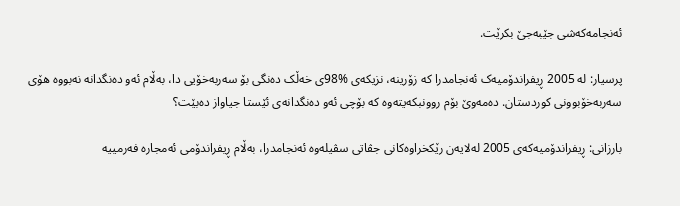ئەنجامەکەشی جێبەجێ بکرێت.

پرسیار: لە 2005 ڕیفراندۆمیەک ئەنجامدرا کە زۆرینە، نزیکەی %98ی خەڵک دەنگی بۆ سەربەخۆیی دا، بەڵام ئەو دەنگدانە نەبووە هۆی سەربەخۆبوونی کوردستان. دەمەوێ بۆم روونبکەیتەوە کە بۆچی ئەو دەنگدانەی ئێستا جیاواز دەبێت؟

بارزانی: ڕیفراندۆمیەکەی 2005 لەلایەن رێکخراوەکانی جڤاتی سڤیلەوە ئەنجامدرا، بەڵام ڕیفراندۆمی ئەمجارە فەرمییە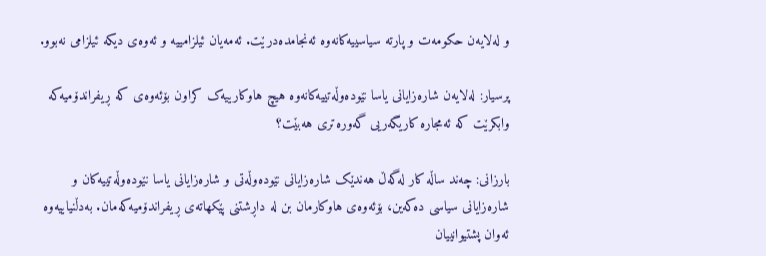و لەلایەن حکومەت و پارتە سیاسییەکانەوە ئەنجامدەدرێت. ئەمەیان ئیلزامییە و ئەوەی دیکە ئیلزامی نەبوو.

پرسیار: لەلایەن شارەزایانی یاسا نێودەوڵەتییەکانەوە هیچ هاوکارییەک کراون بۆئەوەی کە ڕیفراندۆمیەکە وابکرێت کە ئەمجارە کاریگەریی گەورەتری هەبێت؟

بارزانی: چەند ساڵە کار لەگەڵ هەندێک شارەزایانی نێودەوڵەتی و شارەزایانی یاسا نێودەوڵەتییەکان و شارەزایانی سیاسی دەکەین، بۆئەوەی هاوکارمان بن لە داڕشتنی پێکهاتەی ڕیفراندۆمیەکەمان. بەدڵنیاییەوە ئەوان پشتیوانییان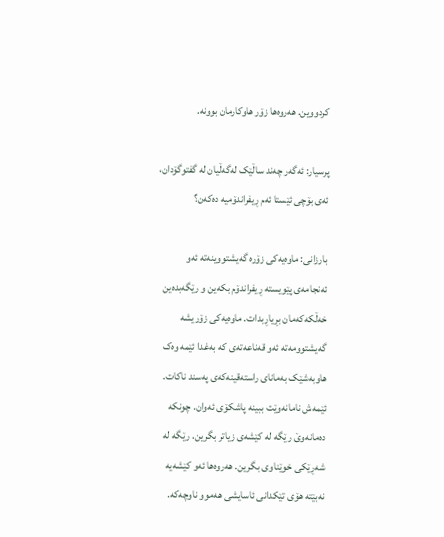کردووین. هەروەها زۆر هاوکارمان بوونە.

پرسیار: ئەگەر چەند ساڵێک لەگەڵیان لە گفتوگۆدان، ئەی بۆچی ئێستا ئەم ڕیفراندۆمیە دەکەن؟

بارزانی: ماوەیەکی زۆرە گەیشتووینەتە ئەو ئەنجامەی پێویستە ڕیفراندۆم بکەین و رێگەبدەین خەڵکەکەمان بڕیاڕبدات. ماوەیەکی زۆریشە گەیشتوومەتە ئەو قەناعەتەی کە بەغدا ئێمە وەک هاوبەشێک بەمانای راستەقینەکەی پەسند ناکات. ئێمەش نامانەوێت ببینە پاشکۆی ئەوان. چونکە دەمانەوێ رێگە لە کێشەی زیاتر بگرین. رێگە لە شەڕێکی خوێناوی بگرین. هەروەها ئەو کێشەیە نەبێتە هۆی تێکدانی ئاسایشی هەموو ناوچەکە.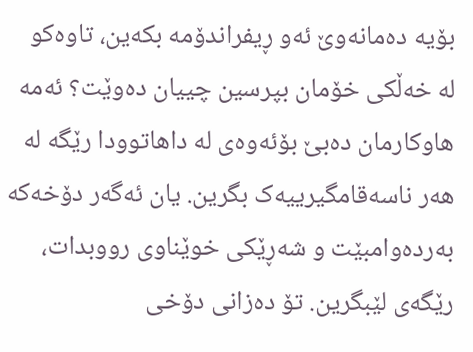بۆیە دەمانەوێ ئەو ڕیفراندۆمە بکەین، تاوەکو لە خەڵکی خۆمان بپرسین چییان دەوێت؟ ئەمە هاوکارمان دەبێ بۆئەوەی لە داهاتوودا رێگە لە هەر ناسەقامگیرییەک بگرین. یان ئەگەر دۆخەکە بەردەوامبێت و شەڕێکی خوێناوی رووبدات، رێگەی لێبگرین. تۆ دەزانی دۆخی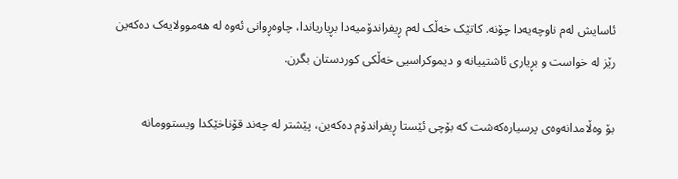ئاسایش لەم ناوچەیەدا چۆنە. کاتێک خەڵک لەم ڕیفراندۆمیەدا بڕیاریاندا، چاوەڕوانی ئەوە لە هەموولایەک دەکەین رێز لە خواست و بڕیاری ئاشتییانە و دیموکراسیی خەڵکی کوردستان بگرن.

بۆ وەڵامدانەوەی پرسیارەکەشت کە بۆچی ئێستا ڕیفراندۆم دەکەین، پێشتر لە چەند قۆناخێکدا ویستوومانە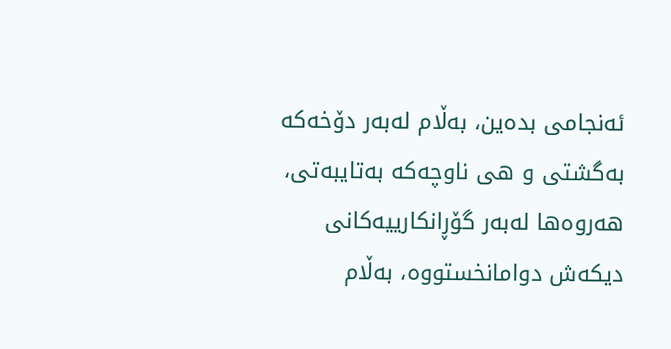ئەنجامی بدەین، بەڵام لەبەر دۆخەکە بەگشتی و هی ناوچەکە بەتایبەتی، هەروەها لەبەر گۆڕانکارییەکانی دیکەش دوامانخستووە، بەڵام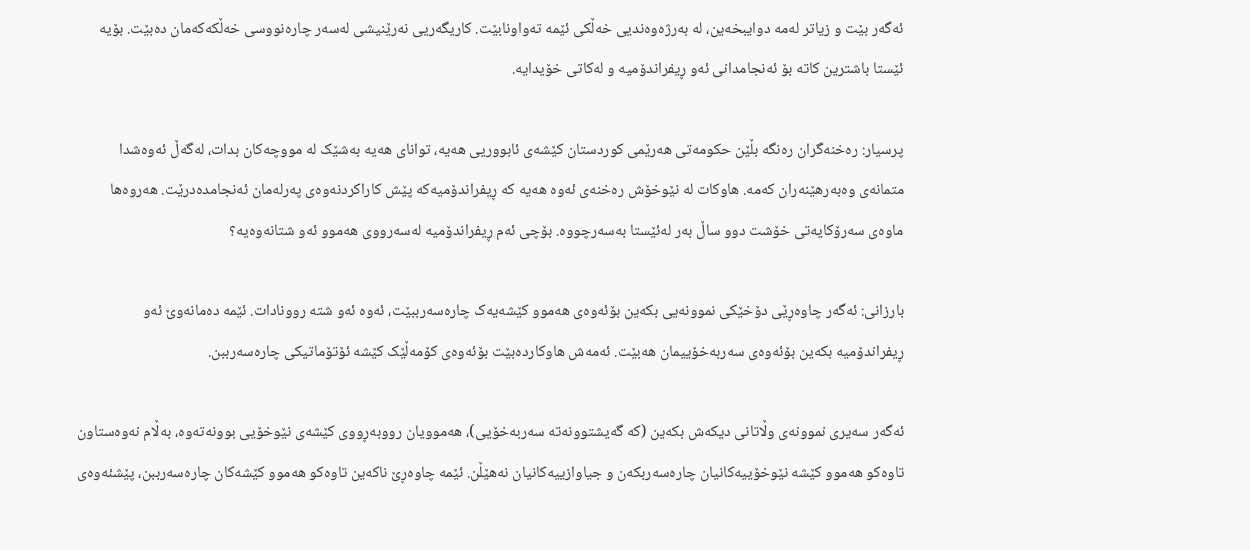ئەگەر بێت و زیاتر لەمە دوایبخەین، لە بەرژەوەندیی خەڵکی ئێمە تەواونابێت. کاریگەریی نەرێنیشی لەسەر چارەنووسی خەڵکەکەمان دەبێت. بۆیە ئێستا باشترین کاتە بۆ ئەنجامدانی ئەو ڕیفراندۆمیە و لەکاتی خۆیدایە.

پرسیار: رەخنەگران رەنگە بڵێن حکومەتی هەرێمی کوردستان کێشەی ئابووریی هەیە، توانای هەیە بەشێک لە مووچەکان بدات، لەگەڵ ئەوەشدا متمانەی وەبەرهێنەران کەمە. هاوکات لە نێوخۆش رەخنەی ئەوە هەیە کە ڕیفراندۆمیەکە پێش کاراکردنەوەی پەرلەمان ئەنجامدەدرێت. هەروەها ماوەی سەرۆکایەتی خۆشت دوو ساڵ بەر لەئێستا بەسەرچووە. بۆچی ئەم ڕیفراندۆمیە لەسەرووی هەموو ئەو شتانەوەیە؟

بارزانی: ئەگەر چاوەڕێی دۆخێکی نموونەیی بکەین بۆئەوەی هەموو کێشەیەک چارەسەرببێت، ئەوە ئەو شتە روونادات. ئێمە دەمانەوێ ئەو ڕیفراندۆمیە بکەین بۆئەوەی سەربەخۆییمان هەبێت. ئەمەش هاوکاردەبێت بۆئەوەی کۆمەڵێک کێشە ئۆتۆماتیکی چارەسەرببن.

ئەگەر سەیری نموونەی وڵاتانی دیکەش بکەین (کە گەیشتوونەتە سەربەخۆیی)، هەموویان رووبەڕووی کێشەی نێوخۆیی بوونەتەوە، بەڵام نەوەستاون تاوەکو هەموو کێشە نێوخۆییەکانیان چارەسەربکەن و جیاوازییەکانیان نەهێڵن. ئێمە چاوەڕێ ناکەین تاوەکو هەموو کێشەکان چارەسەرببن، پێشئەوەی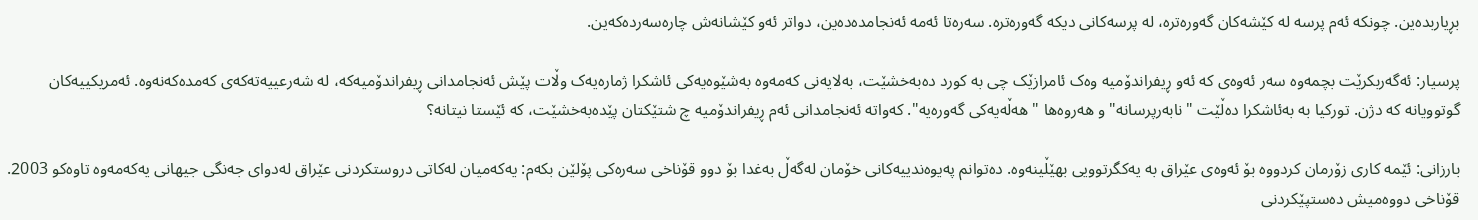بڕیاربدەین. چونکە ئەم پرسە لە کێشەکان گەورەترە، لە پرسەکانی دیکە گەورەترە. سەرەتا ئەمە ئەنجامدەدەین، دواتر ئەو کێشانەش چارەسەردەکەین.

پرسیار: ئەگەربکرێت بچمەوە سەر ئەوەی کە ئەو ڕیفراندۆمیە وەک ئامرازێک چی بە کورد دەبەخشێت، بەلایەنی کەمەوە بەشێوەیەکی ئاشکرا ژمارەیەک وڵات پێش ئەنجامدانی ڕیفراندۆمیەکە، لە شەرعییەتەکەی کەمدەکەنەوە. ئەمریکییەکان گوتوویانە کە دژن. تورکیا بە بەئاشکرا دەڵێت "نابەرپرسانە" و هەروەها "هەڵەیەکی گەورەیە". کەواتە ئەنجامدانی ئەم ڕیفراندۆمیە چ شتێکتان پێدەبەخشێت، کە ئێستا نیتانە؟

بارزانی: ئێمە کاری زۆرمان کردووە بۆ ئەوەی عێراق بە یەکگرتوویی بهێڵینەوە. دەتوانم پەیوەندییەکانی خۆمان لەگەڵ بەغدا بۆ دوو قۆناخی سەرەکی پۆلێن بکەم: یەکەمیان لەکاتی دروستکردنی عێراق لەدوای جەنگی جیهانی یەکەمەوە تاوەکو 2003. قۆناخی دووەمیش دەستپێکردنی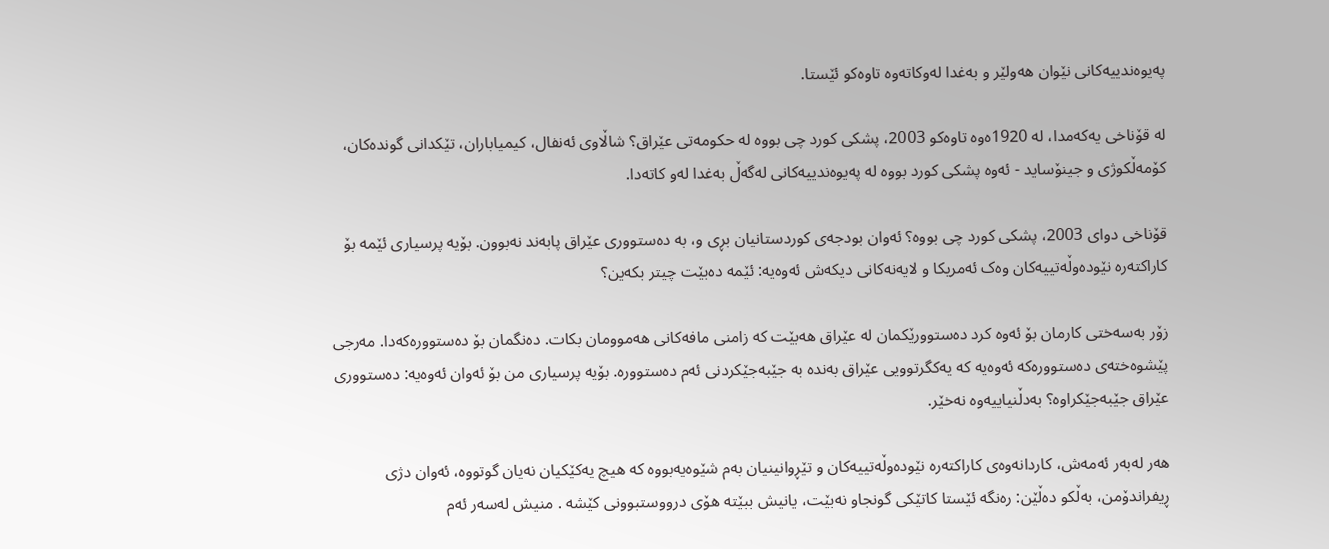پەیوەندییەکانی نێوان هەولێر و بەغدا لەوکاتەوە تاوەکو ئێستا.

لە قۆناخی یەکەمدا، لە 1920ەوە تاوەکو 2003، پشکی کورد چی بووە لە حکومەتی عێراق؟ شاڵاوی ئەنفال، کیمیاباران، تێکدانی گوندەکان، کۆمەڵکوژی و جینۆساید - ئەوە پشکی کورد بووە لە پەیوەندییەکانی لەگەڵ بەغدا لەو کاتەدا.

قۆناخی دوای 2003، پشکی کورد چی بووە؟ ئەوان بودجەی کوردستانیان بڕی و، بە دەستووری عێراق پابەند نەبوون. بۆیە پرسیاری ئێمە بۆ کاراکتەرە نێودەوڵەتییەکان وەک ئەمریکا و لایەنەکانی دیکەش ئەوەیە: ئێمە دەبێت چیتر بکەین؟

زۆر بەسەختی کارمان بۆ ئەوە کرد دەستوورێکمان لە عێراق هەبێت کە زامنی مافەکانی هەموومان بکات. دەنگمان بۆ دەستوورەکەدا. مەرجی پێشوەختەی دەستوورەکە ئەوەیە کە یەکگرتوویی عێراق بەندە بە جێبەجێکردنی ئەم دەستوورە. بۆیە پرسیاری من بۆ ئەوان ئەوەیە: دەستووری عێراق جێبەجێکراوە؟ بەدڵنیاییەوە نەخێر.

هەر لەبەر ئەمەش، کاردانەوەی کاراکتەرە نێودەوڵەتییەکان و تێڕوانینیان بەم شێوەیەبووە کە هیچ یەکێکیان نەیان گوتووە، ئەوان دژی ڕیفراندۆمن، بەڵکو دەڵێن: رەنگە ئێستا کاتێکی گونجاو نەبێت، یانیش ببێتە هۆی درووستبوونی کێشە . منیش لەسەر ئەم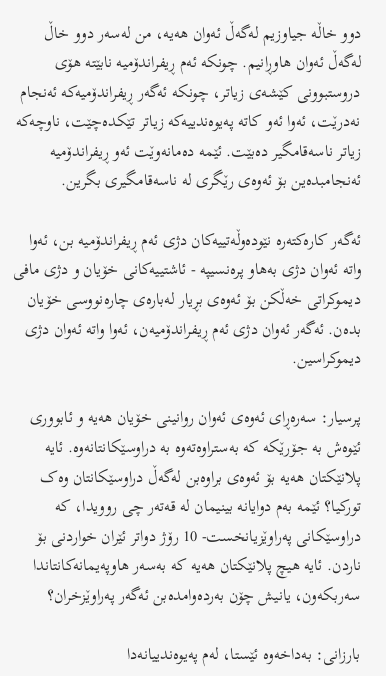دوو خاڵە جیاوزیم لەگەڵ ئەوان هەیە، من لەسەر دوو خاڵ لەگەڵ ئەوان هاوڕانیم. چونکە ئەم ڕیفراندۆمیە نابێتە هۆی دروستبوونی کێشەی زیاتر، چونکە ئەگەر ڕیفراندۆمیەکە ئەنجام نەدرێت، ئەوا ئەو کاتە پەیوەندییەکە زیاتر تێکدەچێت، ناوچەکە زیاتر ناسەقامگیر دەبێت. ئێمە دەمانەوێت ئەو ڕیفراندۆمیە ئەنجامبدەین بۆ ئەوەی رێگری لە ناسەقامگیری بگرین.

ئەگەر کارەکتەرە نێودەوڵەتییەکان دژی ئەم ڕیفراندۆمیە بن، ئەوا واتە ئەوان دژی بەهاو پرەنسیپە - ئاشتییەکانی خۆیان و دژی مافی دیموکراتی خەڵکن بۆ ئەوەی بڕیار لەبارەی چارەنووسی خۆیان بدەن. ئەگەر ئەوان دژی ئەم ڕیفراندۆمیەن، ئەوا واتە ئەوان دژی دیموکراسین.

پرسیار: سەرەڕای ئەوەی ئەوان روانینی خۆیان هەیە و ئابووری ئێوەش بە جۆرێکە کە بەستراوەتەوە بە دراوسێکانتانەوە. ئایە پلانێکتان هەیە بۆ ئەوەی براوەبن لەگەڵ دراوسێکانتان وەک تورکیا؟ ئێمە بەم دوایانە بینیمان لە قەتەر چی روویدا، کە دراوسێکانی پەراوێزیانخست- 10 رۆژ دواتر ئێران خواردنی بۆ ناردن. ئایە هیچ پلانێکتان هەیە کە بەسەر هاوپەیمانەکانتاندا سەربکەون، یانیش چۆن بەردەوامدەبن ئەگەر پەراوێزخران؟

بارزانی: بەداخەوە ئێستا، لەم پەیوەندییانەدا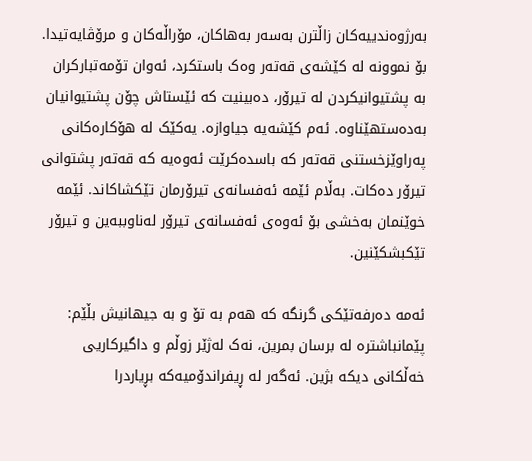بەرژوەندییەکان زاڵترن بەسەر بەهاکان، مۆراڵەکان و مرۆڤایەتیدا. بۆ نموونە لە کێشەی قەتەر وەک باستکرد، ئەوان تۆمەتبارکران بە پشتیوانیکردن لە تیرۆر، دەبینیت کە ئێستاش چۆن پشتیوانیان بەدەستهێناوە. ئەم کێشەیە جیاوازە. یەکێک لە هۆکارەکانی پەراوێزخستنی قەتەر کە باسدەکرێت ئەوەیە کە قەتەر پشتوانی تیرۆر دەکات. بەڵام ئێمە ئەفسانەی تیرۆرمان تێکشاکاند. ئێمە خوێنمان بەخشی بۆ ئەوەی ئەفسانەی تیرۆر لەناوببەین و تیرۆر تێکبشکێنین.

ئەمە دەرفەتێکی گرنگە کە هەم بە تۆ و بە جیهانیش بڵێم: پێمانباشترە لە برسان بمرین، نەک لەژێر زوڵم و داگیرکاریی خەڵکانی دیکە بژین. ئەگەر لە ڕیفراندۆمیەکە بڕیاردرا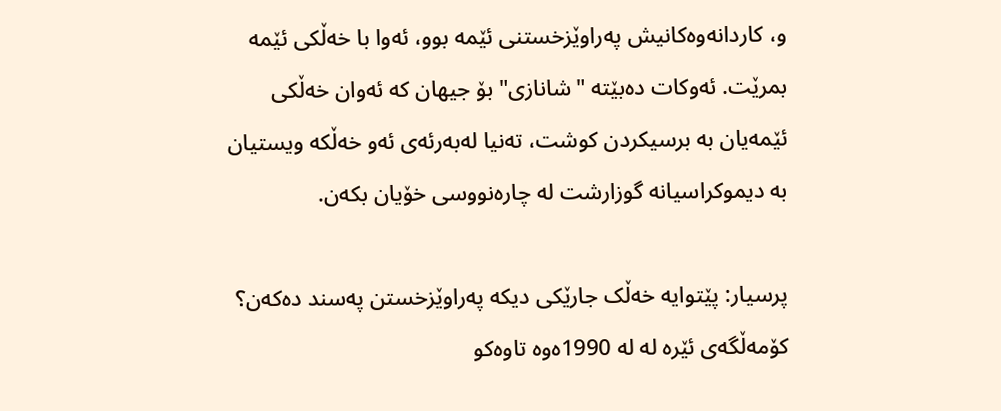و، کاردانەوەکانیش پەراوێزخستنی ئێمە بوو، ئەوا با خەڵکی ئێمە بمرێت. ئەوکات دەبێتە "شانازی" بۆ جیهان کە ئەوان خەڵکی ئێمەیان بە برسیکردن کوشت، تەنیا لەبەرئەی ئەو خەڵکە ویستیان بە دیموکراسیانە گوزارشت لە چارەنووسی خۆیان بکەن.

پرسیار: پێتوایە خەڵک جارێکی دیکە پەراوێزخستن پەسند دەکەن؟ کۆمەڵگەی ئێرە لە لە 1990ەوە تاوەکو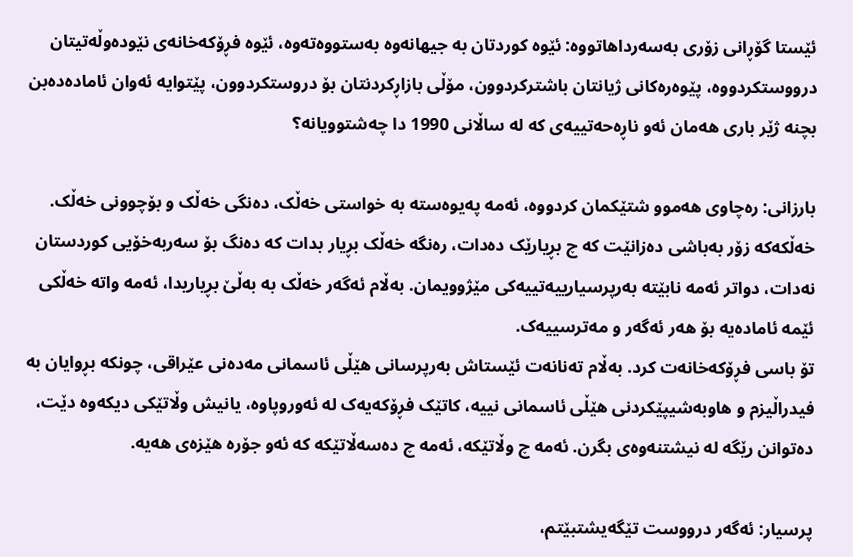ئێستا گۆڕانی زۆری بەسەرداهاتووە: ئێوە کوردتان بە جیهانەوە بەستووەتەوە، ئێوە فڕۆکەخانەی نێودەوڵەتیتان درووستکردووە، پێوەرەکانی ژیانتان باشترکردوون، مۆڵی بازاڕکردنتان بۆ دروستکردوون، پێتوایە ئەوان ئامادەدەبن بچنە ژێر باری هەمان ئەو ناڕەحەتییەی کە لە ساڵانی 1990 دا چەشتوویانە؟

بارزانی: رەچاوی هەموو شتێکمان کردووە، ئەمە پەیوەستە بە خواستی خەڵک، دەنگی خەڵک و بۆچوونی خەڵک. خەڵکەکە زۆر بەباشی دەزانێت کە چ بڕیارێک دەدات، رەنگە خەڵک بڕیار بدات کە دەنگ بۆ سەربەخۆیی کوردستان نەدات، دواتر ئەمە نابێتە بەرپرسیارییەتییەکی مێژوویمان. بەڵام ئەگەر خەڵک بە بەڵێ بڕیاریدا، ئەمە واتە خەڵکی ئێمە ئامادەیە بۆ هەر ئەگەر و مەترسییەک.
تۆ باسی فڕۆکەخانەت کرد. بەڵام تەنانەت ئێستاش بەرپرسانی هێڵی ئاسمانی مەدەنی عێراقی، چونکە بڕوایان بە فیدراڵیزم و هاوبەشیپێکردنی هێڵی ئاسمانی نییە، کاتێک فڕۆکەیەک لە ئەوروپاوە، یانیش وڵاتێکی دیکەوە دێت، دەتوانن رێگە لە نیشتنەوەی بگرن. ئەمە چ وڵاتێکە، ئەمە چ دەسەڵاتێکە کە ئەو جۆرە هێزەی هەیە.

پرسیار: ئەگەر درووست تێگەیشتبێتم،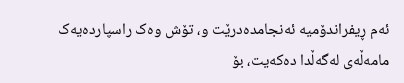ئەم ڕیفراندۆمیە ئەنجامدەدرێت و، تۆش وەک راسپاردەیەک مامەڵەی لەگەڵدا دەکەیت، بۆ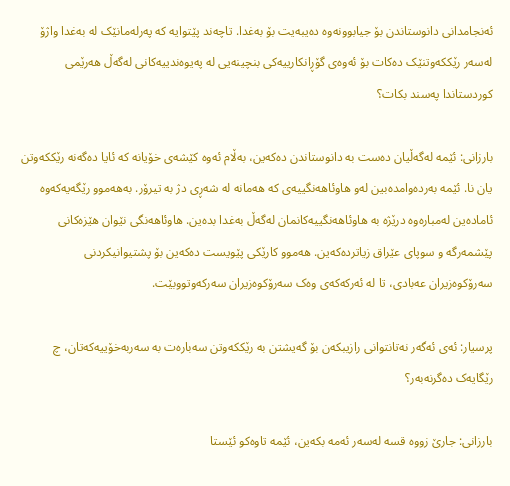ئەنجامدانی دانوستاندن بۆ جیابوونەوە دەیبەیت بۆ بەغدا. تاچەند پێتوایە کە پەرلەمانێک لە بەغدا واژۆ لەسەر رێککەوتنێک دەکات بۆ ئەوەی گۆڕانکارییەکی بنچینەیی لە پەیوەندییەکانی لەگەڵ هەرێمی کوردستاندا پەسند بکات؟

بارزانی: ئێمە لەگەڵیان دەست بە دانوستاندن دەکەین، بەڵام ئەوە کێشەی خۆیانە کە ئایا دەگەنە رێککەوتن یان نا. ئێمە بەردەوامدەبین لەو هاوئاهەنگییەی کە هەمانە لە شەڕی دژ بە تیرۆر. بەهەموو رێگەیەکەوە ئامادەین لەمبارەوە درێژە بە هاوئاهەنگییەکانمان لەگەڵ بەغدا بدەین. هاوئاهەنگی نێوان هێزەکانی پێشمەرگە و سوپای عێراق زیاتردەکەین. هەموو کارێکی پێویست دەکەین بۆ پشتیوانیکردنی سەرۆکوەزیران عەبادی، تا لە ئەرکەکەی وەک سەرۆکوەزیران سەرکەوتووبێت.

پرسیار: ئەی ئەگەر نەتانتوانی رازیبکەن بۆ گەیشتن بە رێککەوتن سەبارەت بە سەربەخۆییەکەتان، چ رێگایەک دەگرنەبەر؟

بارزانی: جارێ زووە قسە لەسەر ئەمە بکەین، ئێمە تاوەکو ئێستا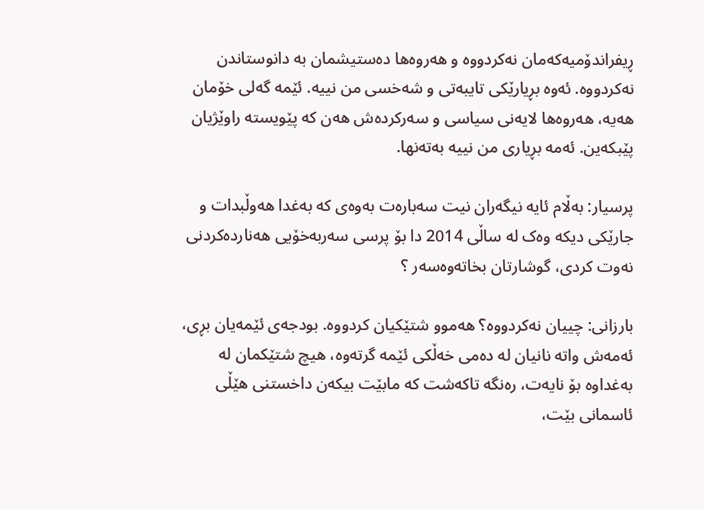ڕیفراندۆمیەکەمان نەکردووە و هەروەها دەستیشمان بە دانوستاندن نەکردووە. ئەوە بڕیارێکی تایبەتی و شەخسی من نییە. ئێمە گەلی خۆمان هەیە، هەروەها لایەنی سیاسی و سەرکردەش هەن کە پێویستە راوێژیان پێبکەین. ئەمە بڕیاری من نییە بەتەنها.

پرسیار: بەڵام ئایە نیگەران نیت سەبارەت بەوەی کە بەغدا هەوڵبدات و جارێکی دیکە وەک لە ساڵی 2014 دا بۆ پرسی سەربەخۆیی هەناردەکردنی نەوت کردی، گوشارتان بخاتەوەسەر ؟

بارزانی: چییان نەکردووە؟ هەموو شتێکیان کردووە. بودجەی ئێمەیان بڕی، ئەمەش واتە نانیان لە دەمی خەڵکی ئێمە گرتەوە، هیچ شتێکمان لە بەغداوە بۆ نایەت، رەنگە تاکەشت کە مابێت بیکەن داخستنی هێڵی ئاسمانی بێت،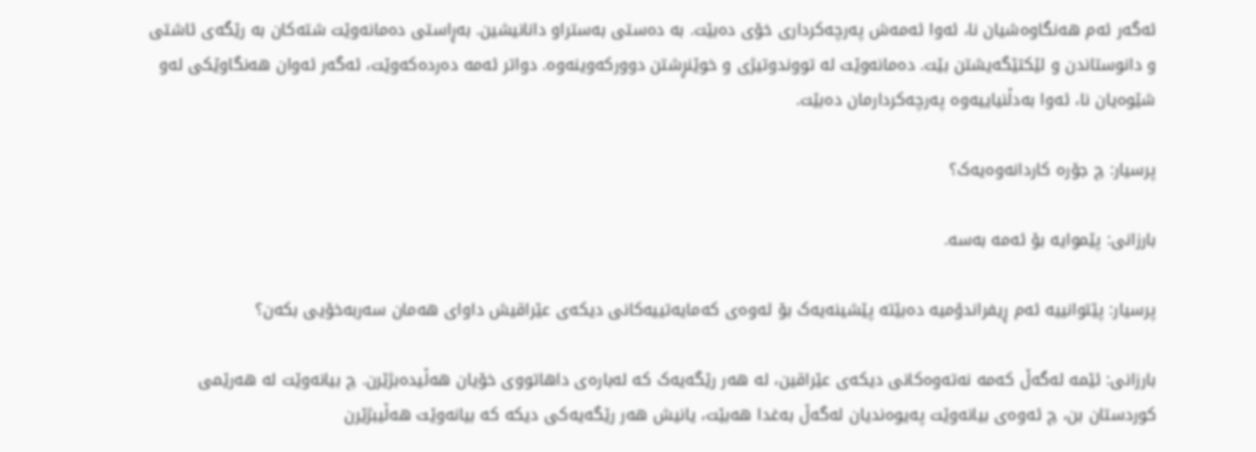ئەگەر ئەم هەنگاوەشیان نا، ئەوا ئەمەش پەرچەکرداری خۆی دەبێت. بە دەستی بەستراو دانانیشین. بەڕاستی دەمانەوێت شتەکان بە رێگەی ئاشتی و دانوستاندن و لێکتێگەیشتن بێت. دەمانەوێت لە تووندوتیژی و خوێنڕشتن دوورکەوینەوە. دواتر ئەمە دەردەکەوێت، ئەگەر ئەوان هەنگاوێکی لەو شێوەیان نا، ئەوا بەدڵنیاییەوە پەرچەکردارمان دەبێت.

پرسیار: چ جۆرە کاردانەوەیەک؟

بارزانی: پێموایە بۆ ئەمە بەسە.

پرسیار: پێتوانییە ئەم ڕیفراندۆمیە دەبێتە پێشینەیەک بۆ ئەوەی کەمایەتییەکانی دیکەی عێراقیش داوای هەمان سەربەخۆیی بکەن؟

بارزانی: ئێمە لەگەڵ کەمە نەتەوەکانی دیکەی عێراقین، لە هەر رێگەیەک کە لەبارەی داهاتووی خۆیان هەڵیدەبژێرن. چ بیانەوێت لە هەرێمی کوردستان بن، چ ئەوەی بیانەوێت پەیوەندیان لەگەڵ بەغدا هەبێت، یانیش هەر رێگەیەکی دیکە کە بیانەوێت هەڵیبژێرن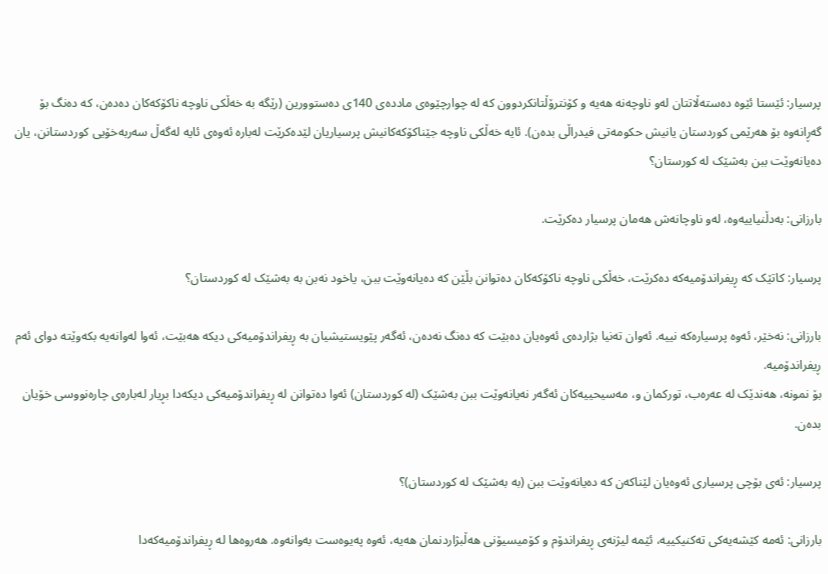پرسیار: ئێستا ئێوە دەستەڵاتتان لەو ناوچەنە هەیە و کۆنترۆڵتانکردوون کە لە چوارچێوەی ماددەی 140ی دەستوورین (رێگە بە خەڵکی ناوچە ناکۆکەکان دەدەن، کە دەنگ بۆ گەڕانەوە بۆ هەرێمی کوردستان یانیش حکومەتی فیدراڵی بدەن). ئایە خەڵکی ناوچە جێناکۆکەکانیش پرسیاریان لێدەکرێت لەبارە ئەوەی ئایە لەگەڵ سەربەخۆیی کوردستانن، یان دەیانەوێت ببن بەشێک لە کورستان؟

بارزانی: بەدڵنیاییەوە، لەو ناوچانەش هەمان پرسیار دەکرێت.

پرسیار: کاتێک کە ڕیفراندۆمیەکە دەکرێت، خەڵکی ناوچە ناکۆکەکان دەتوانن بڵێن کە دەیانەوێت ببن، یاخود نەبن بە بەشێک لە کوردستان؟

بارزانی: نەخێر، ئەوە پرسیارەکە نییە. ئەوان تەنیا بژاردەی ئەوەیان دەبێت کە دەنگ نەدەن، ئەگەر پێویستیشیان بە ڕیفراندۆمیەکی دیکە هەبێت، ئەوا لەوانەیە بکەوێتە دوای ئەم ڕیفراندۆمیە.
بۆ نمونە، هەندێک لە عەرەب، تورکمان و، مەسیحییەکان ئەگەر نەیانەوێت ببن بەشێک (لە کوردستان) ئەوا دەتوانن لە ڕیفراندۆمیەکی دیکەدا بڕیار لەبارەی چارەنووسی خۆیان بدەن.

پرسیار: ئەی بۆچی پرسیاری ئەوەیان لێناکەن کە دەیانەوێت ببن (بە بەشێک لە کوردستان)؟

بارزانی: ئەمە کێشەیەکی تەکنیکییە، ئێمە لیژنەی ڕیفراندۆم و کۆمیسیۆنی هەڵبژاردنمان هەیە، ئەوە پەیوەست بەوانەوە. هەروەها لە ڕیفراندۆمیەکەدا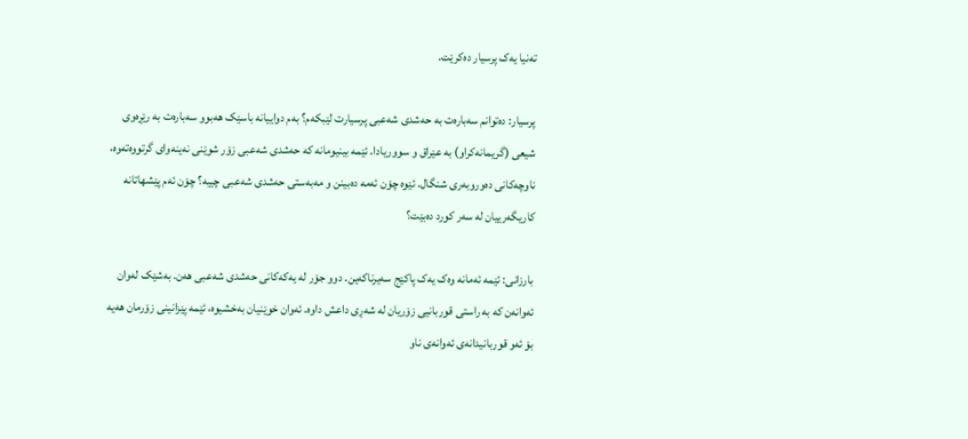تەنیا یەک پرسیار دەکرێت.

پرسیار: دەتوانم سەبارەت بە حەشدی شەعبی پرسیارت لێبکەم؟ بەم دواییانە باسێک هەبوو سەبارەت بە رێڕەوی شیعی (گریمانەکراو) بە عێراق و سووریادا. ئێمە بینیومانە کە حەشدی شەعبی زۆر شوێنی نەینەوای گرتووەتەوە، ناوچەکانی دەوروبەری شنگال. ئێوە چۆن ئەمە دەبینن و مەبەستی حەشدی شەعبی چییە؟ چۆن ئەم پێشهاتانە کاریگەرییان لە سەر کورد دەبێت؟

بارزانی: ئێمە ئەمانە وەک یەک پاکێج سەیرناکەین. دوو جۆر لە یەکەکانی حەشدی شەعبی هەن. بەشێک لەوان ئەوانەن کە بە راستی قوربانیی زۆریان لە شەڕی داعش داوە. ئەوان خوێنیان بەخشیوە، ئێمە پێزانینی زۆرمان هەیە بۆ ئەو قوربانیدانەی ئەوانەی ناو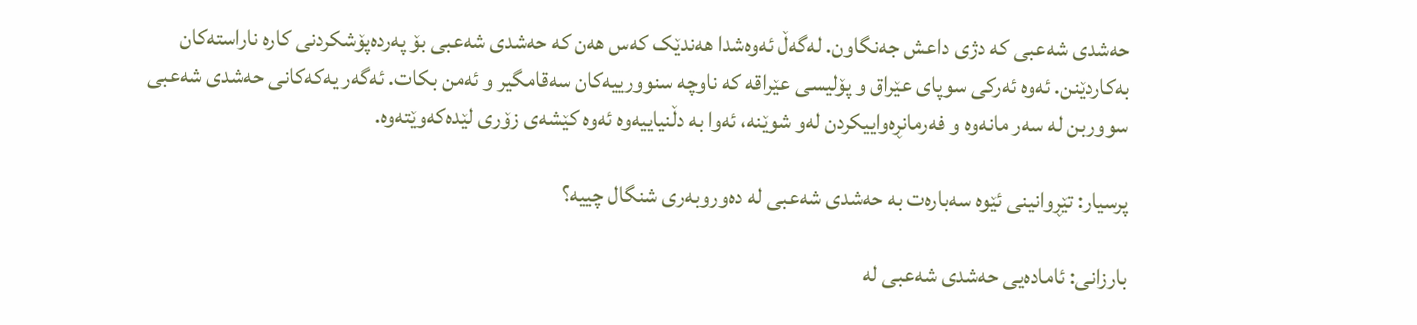حەشدی شەعبی کە دژی داعش جەنگاون. لەگەڵ ئەوەشدا هەندێک کەس هەن کە حەشدی شەعبی بۆ پەردەپۆشکردنی کارە ناراستەکان بەکاردێنن. ئەوە ئەرکی سوپای عێراق و پۆلیسی عێراقە کە ناوچە سنوورییەکان سەقامگیر و ئەمن بکات. ئەگەر یەکەکانی حەشدی شەعبی سووربن لە سەر مانەوە و فەرمانڕەواییکردن لەو شوێنە، ئەوا بە دڵنیاییەوە ئەوە کێشەی زۆری لێدەکەوێتەوە.

پرسیار: تێڕوانینی ئێوە سەبارەت بە حەشدی شەعبی لە دەوروبەری شنگال چییە؟

بارزانی: ئامادەیی حەشدی شەعبی لە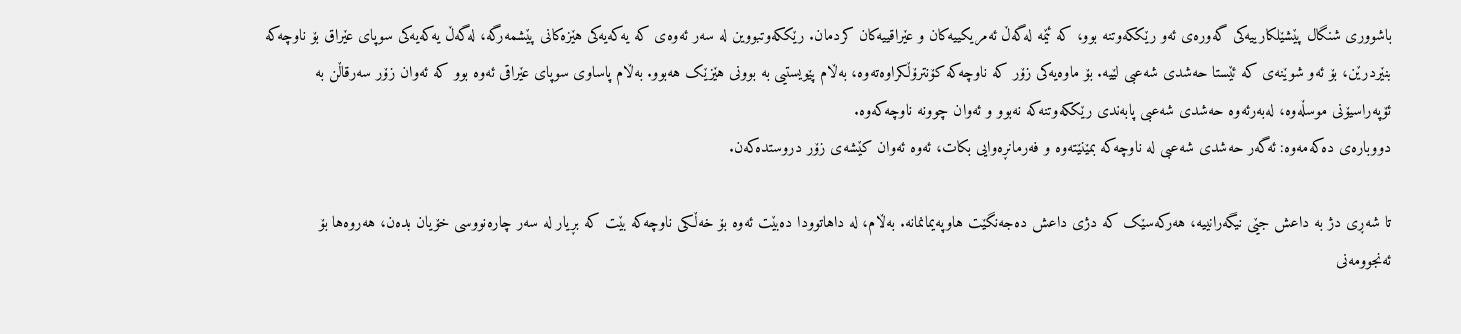باشووری شنگال پێشێلکارییەکی گەورەی ئەو رێککەوتنە بوو، کە ئێمە لەگەڵ ئەمریکییەکان و عێراقییەکان کردمان. رێککەوتبووین لە سەر ئەوەی کە یەکەیەکی هێزەکانی پێشمەرگە، لەگەڵ یەکەیەکی سوپای عێراق بۆ ناوچەکە بنێردرێن، بۆ ئەو شوێنەی کە ئێستا حەشدی شەعبی لێیە. بۆ ماوەیەکی زۆر کە ناوچەکە کۆنترۆڵکراوەتەوە، بەڵام پێویستیی بە بوونی هێزێک هەبوو. بەڵام پاساوی سوپای عێراقی ئەوە بوو کە ئەوان زۆر سەرقاڵن بە ئۆپەراسیۆنی موسڵەوە، لەبەرئەوە حەشدی شەعبی پابەندی رێککەوتنەکە نەبوو و ئەوان چوونە ناوچەکەوە.
دووبارەی دەکەمەوە: ئەگەر حەشدی شەعبی لە ناوچەکە بمێنێتەوە و فەرمانڕەوایی بکات، ئەوە ئەوان کێشەی زۆر دروستدەکەن.

تا شەڕی دژ بە داعش جێی نیگەرانییە، هەرکەسێک کە دژی داعش دەجەنگێت هاوپەیمانمانە. بەڵام، لە داهاتوودا دەبێت ئەوە بۆ خەڵکی ناوچەکە بێت کە بڕیار لە سەر چارەنووسی خۆیان بدەن، هەروەها بۆ ئەنجوومەنی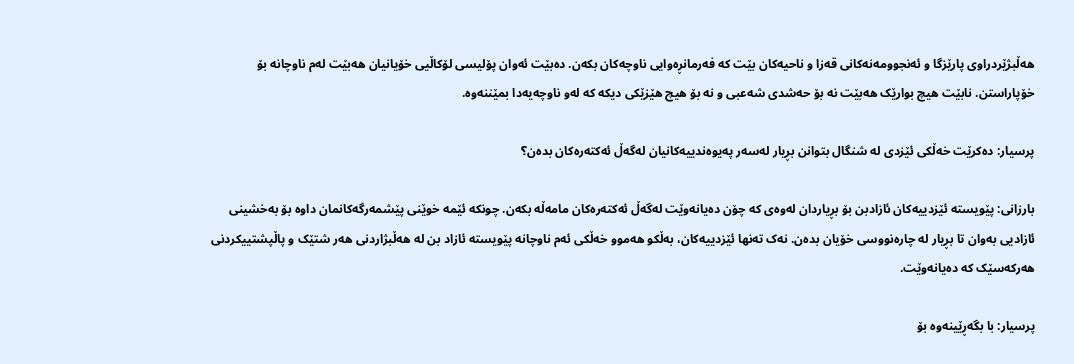هەڵبژێردراوی پارێزگا و ئەنجوومەنەکانی قەزا و ناحیەکان بێت کە فەرمانڕەوایی ناوچەکان بکەن. دەبێت ئەوان پۆلیسی لۆکاڵیی خۆیانیان هەبێت لەم ناوچانە بۆ خۆپاراستن. نابێت هیچ بوارێک هەبێت نە بۆ حەشدی شەعبی و نە بۆ هیچ هێزێکی دیکە کە لەو ناوچەیەدا بمێننەوە.

پرسیار: دەکرێت خەڵکی ئێزدی لە شنگال بتوانن بڕیار لەسەر پەیوەندییەکانیان لەگەڵ ئەکتەرەکان بدەن؟

بارزانی: پێویستە ئێزدییەکان ئازادبن بۆ بڕیاردان لەوەی کە چۆن دەیانەوێت لەگەڵ ئەکتەرەکان مامەڵە بکەن. چونکە ئێمە خوێنی پێشمەرگەکانمان داوە بۆ بەخشینی ئازادیی بەوان تا بڕیار لە چارەنووسی خۆیان بدەن. نەک تەنها ئێزدییەکان، بەڵکو هەموو خەڵکی ئەم ناوچانە پێویستە ئازاد بن لە هەڵبژاردنی هەر شتێک و پاڵپشتییکردنی هەرکەسێک کە دەیانەوێت.

پرسیار: با بگەڕێینەوە بۆ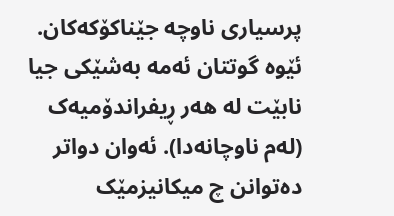پرسیاری ناوچە جێناکۆکەکان. ئێوە گوتتان ئەمە بەشێکی جیا نابێت لە هەر ڕیفراندۆمیەک (لەم ناوچانەدا). ئەوان دواتر دەتوانن چ میکانیزمێک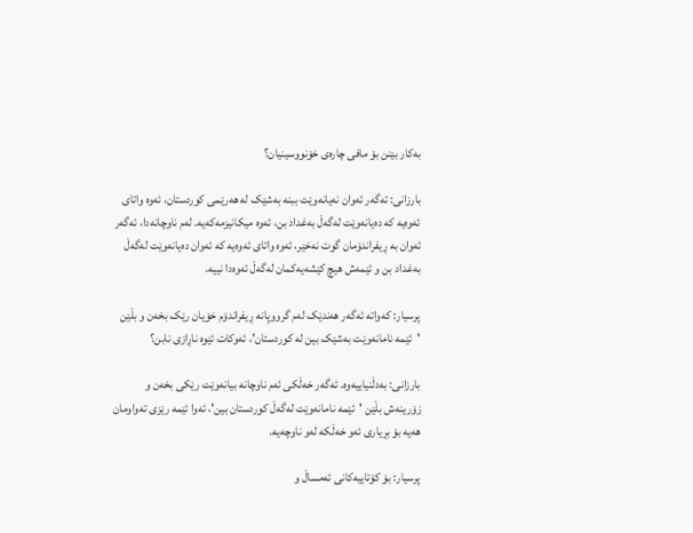بەکار بێنن بۆ مافی چارەی خۆنووسینیان؟

بارزانی: ئەگەر ئەوان نەیانەوێت ببنە بەشێک لە هەرێمی کوردستان، ئەوە واتای ئەوەیە کە دەیانەوێت لەگەڵ بەغداد بن، ئەوە میکانیزمەکەیە. لەم ناوچانەدا، ئەگەر ئەوان بە ڕیفراندۆمان گوت نەخێر، ئەوە واتای ئەوەیە کە ئەوان دەیانەوێت لەگەڵ بەغداد بن و ئێمەش هیچ کێشەیەکمان لەگەڵ ئەوەدا نییە.

پرسیار: کەواتە ئەگەر هەندێک لەم گرووپانە ڕیفراندۆم خۆیان رێک بخەن و بڵێن 'ئێمە نامانەوێت بەشێک بین لە کوردستان'، ئەوکات ئێوە ناڕازی نابن؟

بارزانی: بەدڵنیاییەوە. ئەگەر خەڵکی ئەم ناوچانە بیانەوێت رێکی بخەن و زۆرینەش بڵێن 'ئێمە نامانەوێت لەگەڵ کوردستان بین'، ئەوا ئێمە رێزی تەواومان هەیە بۆ بڕیاری ئەو خەڵکە لەو ناوچەیە.

پرسیار: بۆ کۆتاییەکانی ئەمساڵ و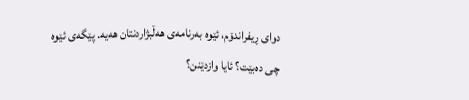دوای ڕیفراندۆم، ئێوە بەرنامەی هەڵبژاردنتان هەیە. پێگەی ئێوە چی دەبێت؟ ئایا وازدێنن؟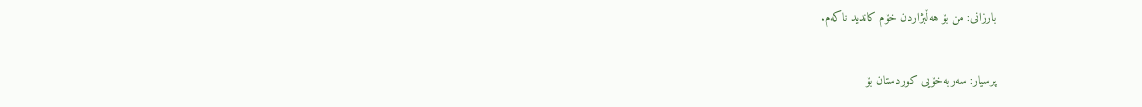بارزانی: من بۆ هەڵبژاردن خۆم کاندید ناکەم.

پرسیار: سەربەخۆیی کوردستان بۆ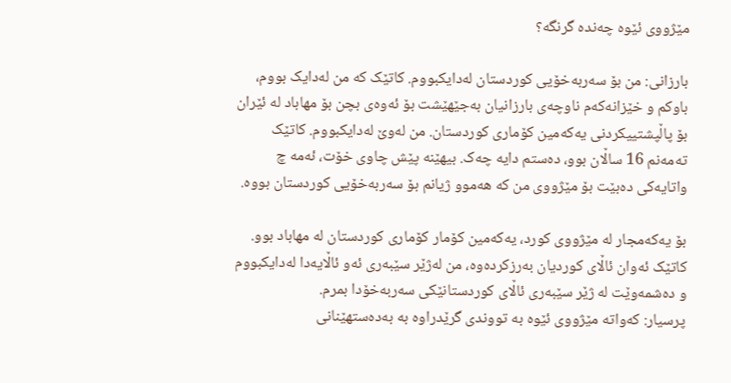مێژووی ئێوە چەندە گرنگە؟

بارزانی: من بۆ سەربەخۆیی کوردستان لەدایکبووم. کاتێک کە من لەدایک بووم، باوکم و خێزانەکەم ناوچەی بارزانیان بەجێهێشت بۆ ئەوەی بچن بۆ مهاباد لە ئێران بۆ پاڵپشتییکردنی یەکەمین کۆماری کوردستان. من لەوێ لەدایکبووم. کاتێک تەمەنم 16 ساڵان بوو، دەستم دایە چەک. بیهێنە پێش چاوی خۆت، ئەمە چ واتایەکی دەبێت بۆ مێژووی من کە هەموو ژیانم بۆ سەربەخۆیی کوردستان بووە.

بۆ یەکەمجار لە مێژووی کورد، یەکەمین کۆمار کۆماری کوردستان لە مهاباد بوو. کاتێک ئەوان ئاڵای کوردیان بەرزکردەوە، من لەژێر سێبەری ئەو ئاڵایەدا لەدایکبووم و دەشمەوێت لە ژێر سێبەری ئاڵای کوردستانێکی سەربەخۆدا بمرم.
پرسیار: کەواتە مێژووی ئێوە بە تووندی گرێدراوە بە بەدەستهێنانی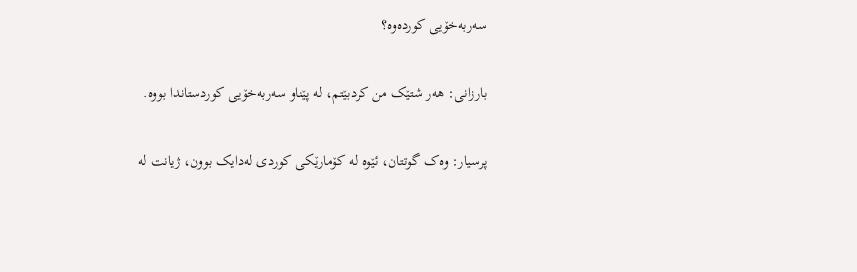سەربەخۆیی کوردەوە؟

بارزانی: هەر شتێک من کردبێتم، لە پێناو سەربەخۆیی کوردستاندا بووە.

پرسیار: وەک گوتتان، ئێوە لە کۆمارێکی کوردی لەدایک بوون، ژیانت لە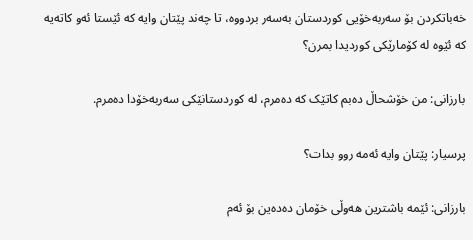خەباتکردن بۆ سەربەخۆیی کوردستان بەسەر بردووە، تا چەند پێتان وایە کە ئێستا ئەو کاتەیە کە ئێوە لە کۆمارێکی کوردیدا بمرن؟

بارزانی: من خۆشحاڵ دەبم کاتێک کە دەمرم، لە کوردستانێکی سەربەخۆدا دەمرم.

پرسیار: پێتان وایە ئەمە روو بدات؟

بارزانی: ئێمە باشترین هەوڵی خۆمان دەدەین بۆ ئەم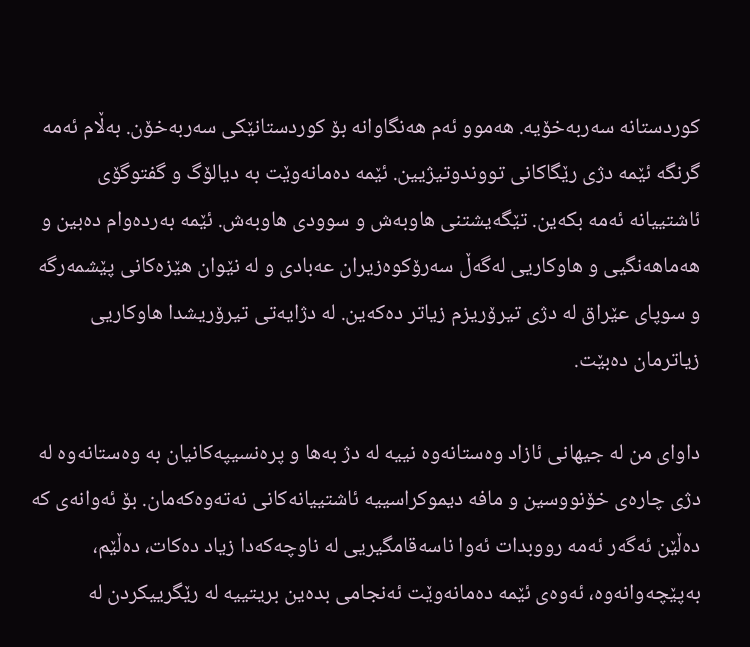کوردستانە سەربەخۆیە. هەموو ئەم هەنگاوانە بۆ کوردستانێکی سەربەخۆن. بەڵام ئەمە گرنگە ئێمە دژی رێگاکانی تووندوتیژیین. ئێمە دەمانەوێت بە دیالۆگ و گفتوگۆی ئاشتییانە ئەمە بکەین. تێگەیشتنی هاوبەش و سوودی هاوبەش. ئێمە بەردەوام دەبین و هەماهەنگیی و هاوکاریی لەگەڵ سەرۆکوەزیران عەبادی و لە نێوان هێزەکانی پێشمەرگە و سوپای عێراق لە دژی تیرۆریزم زیاتر دەکەین. لە دژایەتی تیرۆریشدا هاوکاریی زیاترمان دەبێت.

داوای من لە جیهانی ئازاد وەستانەوە نییە لە دژ بەها و پرەنسیپەکانیان بە وەستانەوە لە دژی چارەی خۆنووسین و مافە دیموکراسییە ئاشتییانەکانی نەتەوەکەمان. بۆ ئەوانەی کە دەڵێن ئەگەر ئەمە رووبدات ئەوا ناسەقامگیریی لە ناوچەکەدا زیاد دەکات، دەڵێم، بەپێچەوانەوە، ئەوەی ئێمە دەمانەوێت ئەنجامی بدەین بریتییە لە رێگرییکردن لە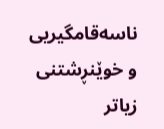ناسەقامگیریی و خوێنڕشتنی زیاتر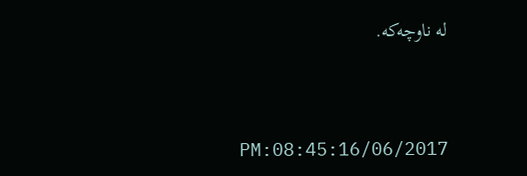لە ناوچەکە.




PM:08:45:16/06/2017